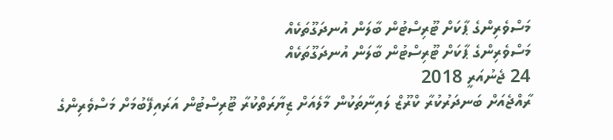މަސްވެރިންގެ ޕާކަށް ޓޫރިސްޓުން ބާލަން އުނދަގޫތަކެއް
މަސްވެރިންގެ ޕާކަށް ޓޫރިސްޓުން ބާލަން އުނދަގޫތަކެއް
24 ޖެނުއަރީ 2018
ރާއްޖެއަށް ބަނދަރުކުރާ ކްރޫޒް ލައިނާތަކުން މާލެއަށް ޒިޔާރަތްކުރާ ޓޫރިސްޓުން އަރައިފޭބުމަށް މަސްވެރިންގެ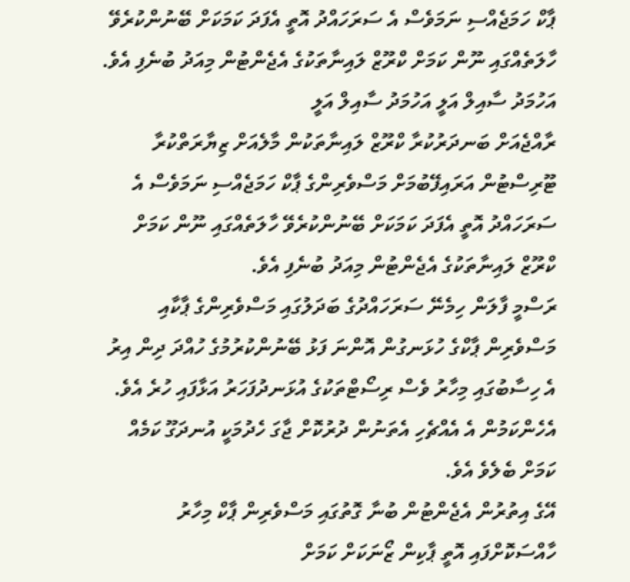ޕާކް ހަމަޖެއްސި ނަމަވެސް އެ ސަރަހައްދު އޮތީ އެފަދަ ކަމަކަށް ބޭނުންކުރެވޭ ހާލަތެއްގައި ނޫން ކަމަށް ކްރޫޒް ލައިނާތަކުގެ އެޖެންޓުން މިއަދު ބުނެފި އެވެ.
އަހުމަދު ސާއިލް އަލީ އަހުމަދު ސާއިލް އަލީ
ރާއްޖެއަށް ބަނދަރުކުރާ ކްރޫޒް ލައިނާތަކުން މާލެއަށް ޒިޔާރަތްކުރާ ޓޫރިސްޓުން އަރައިފޭބުމަށް މަސްވެރިންގެ ޕާކް ހަމަޖެއްސި ނަމަވެސް އެ ސަރަހައްދު އޮތީ އެފަދަ ކަމަކަށް ބޭނުންކުރެވޭ ހާލަތެއްގައި ނޫން ކަމަށް ކްރޫޒް ލައިނާތަކުގެ އެޖެންޓުން މިއަދު ބުނެފި އެވެ.
ރަސްމީ ފާލަން ހިމެނޭ ސަރަހައްދުގެ ބަދަލުގައި މަސްވެރިންގެ ޕާކާއި މަސްވެރިން ޕާކްގެ ހުޅަނގުން އޮންނަ ފަޅު ބޭނުންކުރުމުގެ ހުއްދަ ދިން އިރު އެ ހިސާބުގައި މިހާރު ވެސް ރިސޯޓްތަކުގެ އުޅަނދުފަހަރު އަޅާފައި ހުރެ އެވެ. އެހެންކަމުން އެ އެއްޗެހި އެތަނުން ދުރުކޮށް ޖާގަ ހެދުމަކީ އުނދަގޫ ކަމެއް ކަމަށް ބެލެވެ އެވެ.
އޭގެ އިތުރުން އެޖެންޓުން ބުނާ ގޮތުގައި މަސްވެރިން ޕާކް މިހާރު ހާއްސަކޮށްފައި އޮތީ ޕާކިން ޒޯނަކަށް ކަމަށް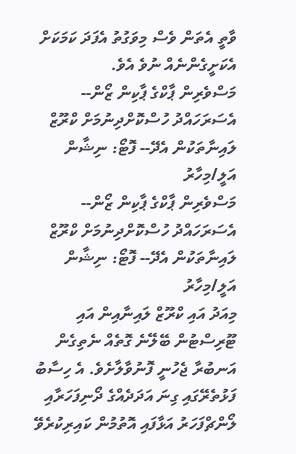ވާތީ އެތަން ވެސް މިވަގުތު އެފަދަ ކަމަކަށް އެކަށީގެންނެއް ނުވެ އެވެ.
މަސްވެރިން ޕާކްގެ ޕާކިން ޒޯން-- އެސަރަހައްދު ހުސްކޮށްދިނުމަށް ކްރޫޒް ލައިނާތަކުން އެދޭ-- ފޮޓޯ: ނިޝާން އަލީ/މިހާރު
މަސްވެރިން ޕާކްގެ ޕާކިން ޒޯން-- އެސަރަހައްދު ހުސްކޮށްދިނުމަށް ކްރޫޒް ލައިނާތަކުން އެދޭ-- ފޮޓޯ: ނިޝާން އަލީ/މިހާރު
މިއަދު އައި ކްރޫޒް ލައިނާއިން އައި ޓޫރިސްޓުން ބޭލޭނެ ގޮތެއް ނެތިގެން އަނބުރާ ޖެހުނީ ފޮނުވާލާށެވެ. އެ ހިސާބު ފަޅުތެރޭގައި ގިނަ އަދަދެއްގެ ދޯނިފަހަރާއި ލޯންޗްފަހަރު އަޅާފައި އޮތުމުން ކައިރިކުރެވޭ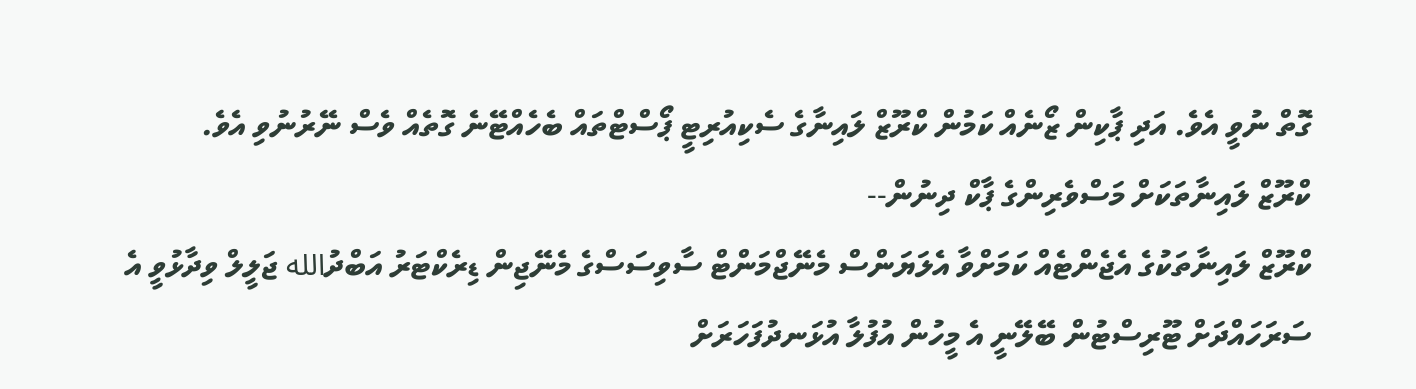ގޮތް ނުވީ އެވެ. އަދި ޕާކިން ޒޯނެއް ކަމުން ކްރޫޒް ލައިނާގެ ސެކިއުރިޓީ ޕޯސްޓްތައް ބެހެއްޓޭނެ ގޮތެއް ވެސް ނޭރުނުވި އެވެ.
ކްރޫޒް ލައިނާތަކަށް މަސްވެރިންގެ ޕާކް ދިނުން--
ކްރޫޒް ލައިނާތަކުގެ އެޖެންޓެއް ކަމަށްވާ އެލަޔަންސް މެނޭޖްމަންޓް ސާވިސަސްގެ މެނޭޖިން ޑިރެކްޓަރު އަބްދުالله ޖަލީލް ވިދާޅުވީ އެ ސަރަހައްދަށް ޓޫރިސްޓުން ބޭލޭނީ އެ މީހުން އުފުލާ އުޅަނދުފަހަރަށް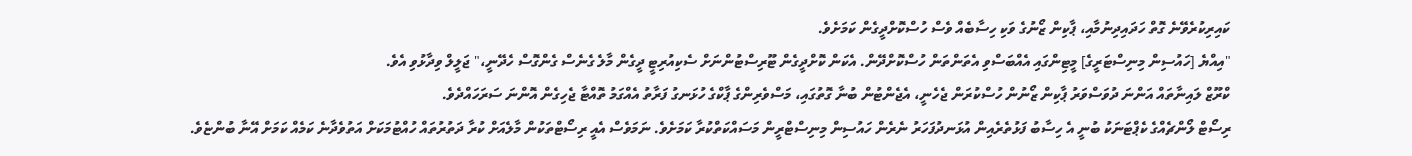ކައިރިކުރެވޭނެ ގޮތް ހަދައިދިނުމާއި، ޕާކިން ޒޯނުގެ ވަކި ހިސާބެއް ވެސް ހުސްކޮށްދީގެން ކަމަށެވެ.
"އިއްޔެ [ހައުސިން މިނިސްޓަރީގެ] މީޓިންގައި އެއްބަސްވި އެތަންތަން ހުސްކޮށްދޭން. އެކަން ކޮށްދީގެން ޓޫރިސްޓުންނަށް ސެކިއުރިޓީ ދީގެން މާލެ ގެނެސް ގެންގޮސް ހެދޭނީ،" ޖަލީލް ވިދާޅުވި އެވެ.
ކްރޫޒް ލައިނާތައް އަންނަ ދުވަސްވަރު ޕާކިން ޒޯނުން ހުސްކުރަން ޖެހެނީ، އެޖެންޓުން ބުނާ ގޮތުގައި، މަސްވެރިންގެ ޕާކްގެ ހުޅަނގު ފަރާތު އެއްގަމު ތޮއްޓާ ޖެހިގެން އޮންނަ ސަރަހައްދެވެ.
ރިސޯޓް ލޯންޗެއްގެ ކެޕްޓަނަކު ބުނީ އެ ހިސާބު ފަޅުތެރެއިން އުޅަނދުފަހަރު ނެރެން ހައުސިން މިނިސްޓްރީން މަސައްކަތްކުރާ ކަމަށެވެ. ނަމަވެސް އެއީ ރިސޯޓްތަކުން މާލެއަށް ކުރާ ދަތުރުތައް ހުއްޓުމަކަށް އަތުވެދާނެ ކަމެއް ކަމަށް އޭނާ ބުންޏެވެ.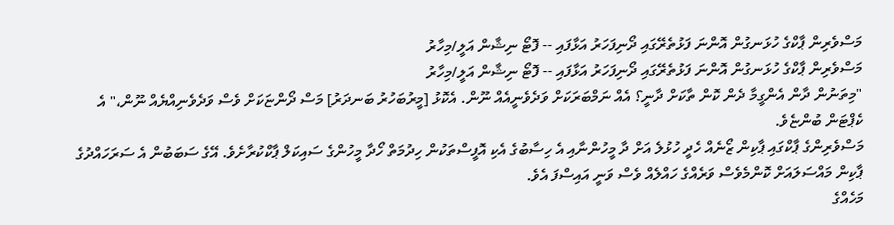މަސްވެރިން ޕާކްގެ ހުޅަނގުން އޮންނަ ފަޅުތެރޭގައި ދޯނިފަހަރު އަޅާފައި -- ފޮޓޯ ނިޝާން އަލީ/މިހާރު
މަސްވެރިން ޕާކްގެ ހުޅަނގުން އޮންނަ ފަޅުތެރޭގައި ދޯނިފަހަރު އަޅާފައި -- ފޮޓޯ ނިޝާން އަލީ/މިހާރު
"މިތަނުން ދާން އެންގީމާ ދެން ކޮން ތާކަށް ދާނީ؟ އެއް ނަމްބަރަކަށް ވަދެވެނީއެއް ނޫން. އެކޮޅު [މީރުބަހުރު ބަނދަރު] މަސް ދޯންޏަކަށް ވެސް ވަދެވެނިއްޔެއް ނޫން،" އެ ކެޕްޓަން ބުންޏެވެ.
މަސްވެރިންގެ ޕާކްގައި ޕާކިން ޒޯނެއް ހެދީ ހުޅުލެ އަށް ދާ މީހުންނާއި އެ ހިސާބުގެ އެކި އޮފީސްތަކުން ހިދުމަތް ހޯދާ މީހުންގެ ސައިކަލް ޕާކްކުރާށެވެ. އޭގެ ސަބަބުން އެ ސަރަހައްދުގެ ޕާކިން މައްސަލައަށް ކޮންމެވެސް ވަރެއްގެ ހައްލެއް ވެސް ވަނީ އައިސްފަ އެވެ.
މަހެއްގެ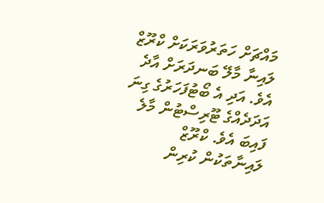މައްޗަށް ހަތަރުވަރަކަށް ކްރޫޒް ލައިނާ މާލޭ ބަނދަރަށް އާދެ އެވެ. އަދި އެ ބޯޓުފަހަރުގެ ގިނަ އަދަދެއްގެ ޓޫރިސްޓުން މާލެ ފައިބަ އެވެ. ކްރޫޒް ލައިނާތަކުން ކުރިން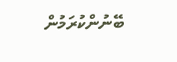ބޭނުންކުރަމުން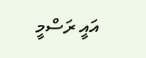އައީ ރަސްމީ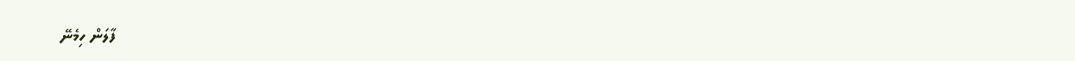ފާލަން ހިމެނޭ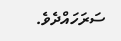ސަރަހައްދެވެ.